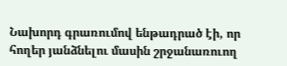Նախորդ գրառումով ենթադրած էի, որ հողեր յանձնելու մասին շրջանառուող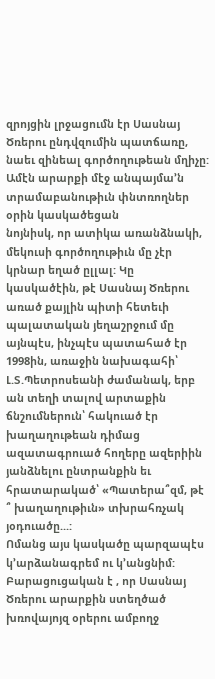զրոյցին լրջացումն էր Սասնայ Ծռերու ընդվզումին պատճառը, նաեւ զինեալ գործողութեան մղիչը: Ամէն արարքի մէջ անպայմա՚ն տրամաբանութիւն փնտռողներ օրին կասկածեցան
նոյնիսկ, որ ատիկա առանձնակի, մեկուսի գործողութիւն մը չէր կրնար եղած ըլլալ: Կը կասկածէին, թէ Սասնայ Ծռերու առած քայլին պիտի հետեւի պալատական յեղաշրջում մը այնպէս, ինչպէս պատահած էր 1998ին, առաջին նախագահի՝ Լ.Տ.Պետրոսեանի ժամանակ, երբ ան տեղի տալով արտաքին ճնշումներուն՝ հակուած էր խաղաղութեան դիմաց ազատագրուած հողերը ազերիին յանձնելու ընտրանքին եւ հրատարակած՝ «Պատերա՞զմ, թէ ՞ խաղաղութիւն» տխրահռչակ յօդուածը...:
Ոմանց այս կասկածը պարզապէս կ՚արձանագրեմ ու կ՚անցնիմ:
Բարացուցական է , որ Սասնայ Ծռերու արարքին ստեղծած խռովայոյզ օրերու ամբողջ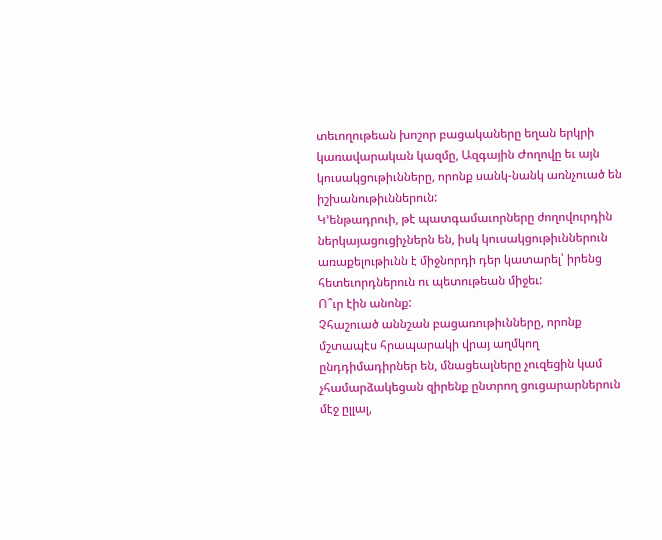տեւողութեան խոշոր բացակաները եղան երկրի կառավարական կազմը, Ազգային Ժողովը եւ այն կուսակցութիւնները, որոնք սանկ-նանկ առնչուած են իշխանութիւններուն:
Կ՚ենթադրուի, թէ պատգամաւորները ժողովուրդին ներկայացուցիչներն են, իսկ կուսակցութիւններուն առաքելութիւնն է միջնորդի դեր կատարել՝ իրենց հետեւորդներուն ու պետութեան միջեւ:
Ո՞ւր էին անոնք:
Չհաշուած աննշան բացառութիւնները, որոնք մշտապէս հրապարակի վրայ աղմկող ընդդիմադիրներ են, մնացեալները չուզեցին կամ չհամարձակեցան զիրենք ընտրող ցուցարարներուն մէջ ըլլալ,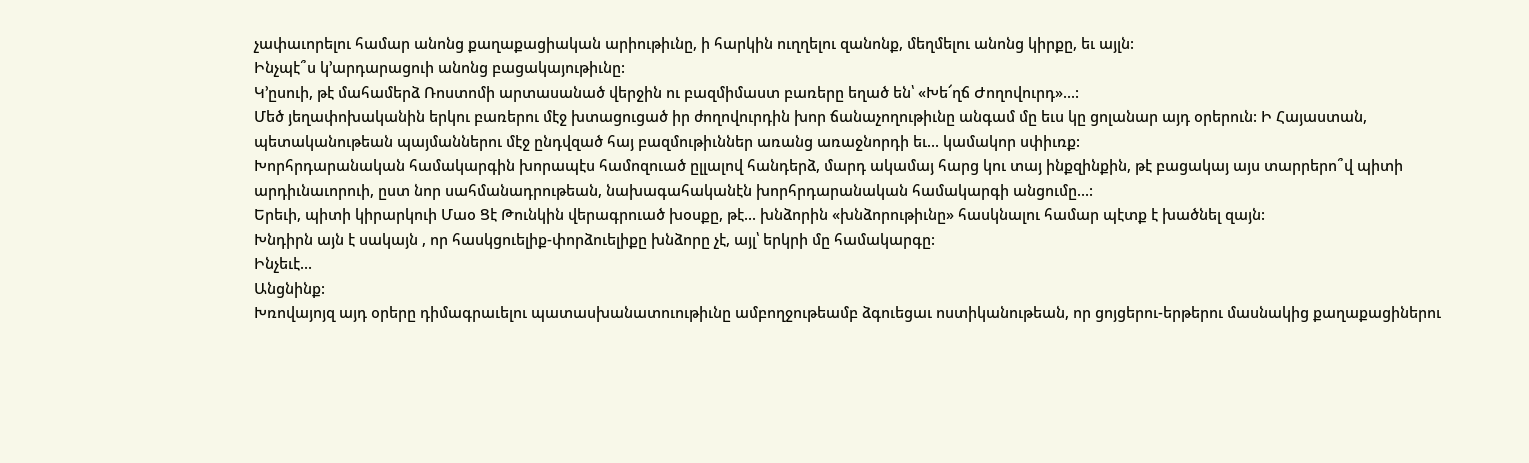չափաւորելու համար անոնց քաղաքացիական արիութիւնը, ի հարկին ուղղելու զանոնք, մեղմելու անոնց կիրքը, եւ այլն:
Ինչպէ՞ս կ՚արդարացուի անոնց բացակայութիւնը:
Կ՚ըսուի, թէ մահամերձ Ռոստոմի արտասանած վերջին ու բազմիմաստ բառերը եղած են՝ «Խե՜ղճ Ժողովուրդ»...:
Մեծ յեղափոխականին երկու բառերու մէջ խտացուցած իր ժողովուրդին խոր ճանաչողութիւնը անգամ մը եւս կը ցոլանար այդ օրերուն: Ի Հայաստան, պետականութեան պայմաններու մէջ ընդվզած հայ բազմութիւններ առանց առաջնորդի եւ... կամակոր սփիւռք:
Խորհրդարանական համակարգին խորապէս համոզուած ըլլալով հանդերձ, մարդ ակամայ հարց կու տայ ինքզինքին, թէ բացակայ այս տարրերո՞վ պիտի արդիւնաւորուի, ըստ նոր սահմանադրութեան, նախագահականէն խորհրդարանական համակարգի անցումը...:
Երեւի, պիտի կիրարկուի Մաօ Ցէ Թունկին վերագրուած խօսքը, թէ... խնձորին «խնձորութիւնը» հասկնալու համար պէտք է խածնել զայն:
Խնդիրն այն է սակայն , որ հասկցուելիք-փորձուելիքը խնձորը չէ, այլ՝ երկրի մը համակարգը:
Ինչեւէ...
Անցնինք:
Խռովայոյզ այդ օրերը դիմագրաւելու պատասխանատուութիւնը ամբողջութեամբ ձգուեցաւ ոստիկանութեան, որ ցոյցերու-երթերու մասնակից քաղաքացիներու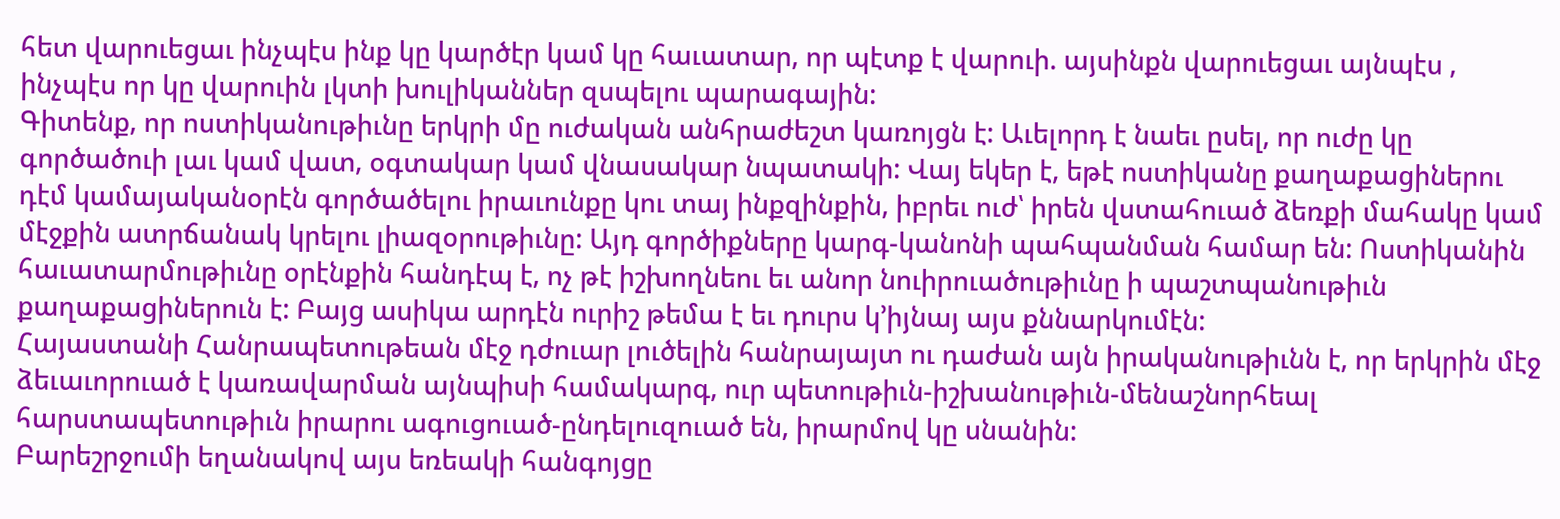հետ վարուեցաւ ինչպէս ինք կը կարծէր կամ կը հաւատար, որ պէտք է վարուի. այսինքն վարուեցաւ այնպէս , ինչպէս որ կը վարուին լկտի խուլիկաններ զսպելու պարագային:
Գիտենք, որ ոստիկանութիւնը երկրի մը ուժական անհրաժեշտ կառոյցն է: Աւելորդ է նաեւ ըսել, որ ուժը կը գործածուի լաւ կամ վատ, օգտակար կամ վնասակար նպատակի: Վայ եկեր է, եթէ ոստիկանը քաղաքացիներու դէմ կամայականօրէն գործածելու իրաւունքը կու տայ ինքզինքին, իբրեւ ուժ՝ իրեն վստահուած ձեռքի մահակը կամ մէջքին ատրճանակ կրելու լիազօրութիւնը: Այդ գործիքները կարգ-կանոնի պահպանման համար են: Ոստիկանին հաւատարմութիւնը օրէնքին հանդէպ է, ոչ թէ իշխողնեու եւ անոր նուիրուածութիւնը ի պաշտպանութիւն քաղաքացիներուն է: Բայց ասիկա արդէն ուրիշ թեմա է եւ դուրս կ՚իյնայ այս քննարկումէն:
Հայաստանի Հանրապետութեան մէջ դժուար լուծելին հանրայայտ ու դաժան այն իրականութիւնն է, որ երկրին մէջ ձեւաւորուած է կառավարման այնպիսի համակարգ, ուր պետութիւն-իշխանութիւն-մենաշնորհեալ հարստապետութիւն իրարու ագուցուած-ընդելուզուած են, իրարմով կը սնանին:
Բարեշրջումի եղանակով այս եռեակի հանգոյցը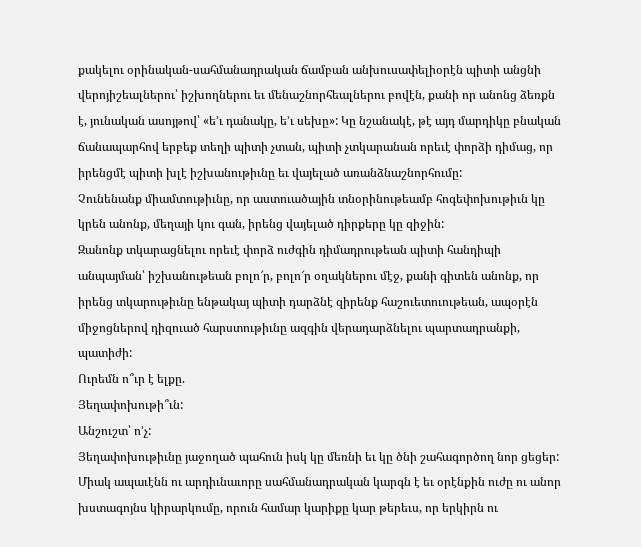քակելու օրինական-սահմանադրական ճամբան անխուսափելիօրէն պիտի անցնի վերոյիշեալներու՝ իշխողներու եւ մենաշնորհեալներու բովէն, քանի որ անոնց ձեռքն է, յունական ասոյթով՝ «ե՚ւ դանակը, ե՚ւ սեխը»: Կը նշանակէ, թէ այդ մարդիկը բնական ճանապարհով երբեք տեղի պիտի չտան, պիտի չտկարանան որեւէ փորձի դիմաց, որ իրենցմէ պիտի խլէ իշխանութիւնը եւ վայելած առանձնաշնորհումը:
Չունենանք միամտութիւնը, որ աստուածային տնօրինութեամբ հոգեփոխութիւն կը կրեն անոնք, մեղայի կու գան, իրենց վայելած դիրքերը կը զիջին:
Զանոնք տկարացնելու որեւէ փորձ ուժգին դիմադրութեան պիտի հանդիպի անպայման՝ իշխանութեան բոլո՜ր, բոլո՜ր օղակներու մէջ, քանի գիտեն անոնք, որ իրենց տկարութիւնը ենթակայ պիտի դարձնէ զիրենք հաշուետուութեան, ապօրէն միջոցներով դիզուած հարստութիւնը ազգին վերադարձնելու պարտադրանքի, պատիժի:
Ուրեմն ո՞ւր է ելքը.
Յեղափոխութի՞ւն:
Անշուշտ՝ ո՚չ:
Յեղափոխութիւնը յաջողած պահուն իսկ կը մեռնի եւ կը ծնի շահագործող նոր ցեցեր:
Միակ ապաւէնն ու արդիւնաւորը սահմանադրական կարգն է եւ օրէնքին ուժը ու անոր խստագոյնս կիրարկումը, որուն համար կարիքը կար թերեւս, որ երկիրն ու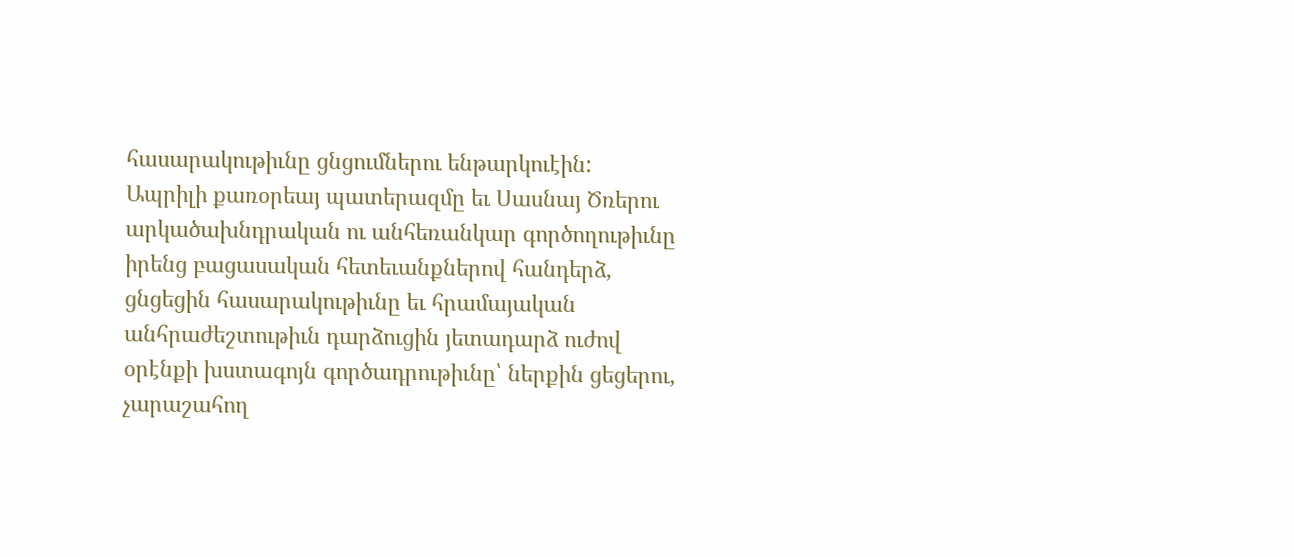հասարակութիւնը ցնցումներու ենթարկուէին:
Ապրիլի քառօրեայ պատերազմը եւ Սասնայ Ծռերու արկածախնդրական ու անհեռանկար գործողութիւնը իրենց բացասական հետեւանքներով հանդերձ, ցնցեցին հասարակութիւնը եւ հրամայական անհրաժեշտութիւն դարձուցին յետադարձ ուժով օրէնքի խստագոյն գործադրութիւնը՝ ներքին ցեցերու, չարաշահող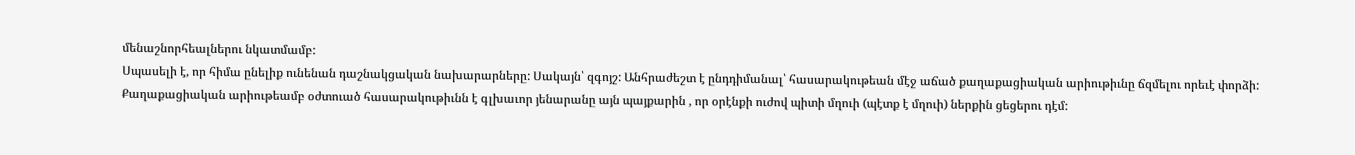մենաշնորհեալներու նկատմամբ:
Սպասելի է, որ հիմա ընելիք ունենան դաշնակցական նախարարները: Սակայն՝ զգոյշ: Անհրաժեշտ է ընդդիմանալ՝ հասարակութեան մէջ աճած քաղաքացիական արիութիւնը ճզմելու որեւէ փորձի:
Քաղաքացիական արիութեամբ օժտուած հասարակութիւնն է գլխաւոր յենարանը այն պայքարին , որ օրէնքի ուժով պիտի մղուի (պէտք է մղուի) ներքին ցեցերու դէմ: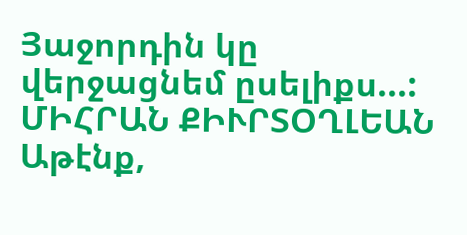Յաջորդին կը վերջացնեմ ըսելիքս...:
ՄԻՀՐԱՆ ՔԻՒՐՏՕՂԼԵԱՆ
Աթէնք,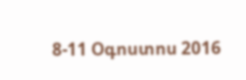8-11 Օգոստոս 2016